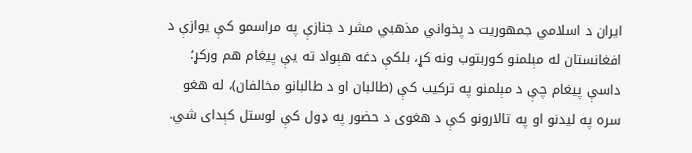ایران د اسلامي جمهوریت د پخواني مذهبي مشر د جنازې په مراسمو کې یوازې د افغانستان له مېلمنو کوربتوب ونه کړ، بلکې دغه هېواد ته یې پيغام هم ورکړ؛ داسې پیغام چې د مېلمنو په ترکیب کې (طالبان او د طالبانو مخالفان)، له هغو سره په لیدنو او په تالارونو کې د هغوی د حضور په ډول کې لوستل کېدای شي.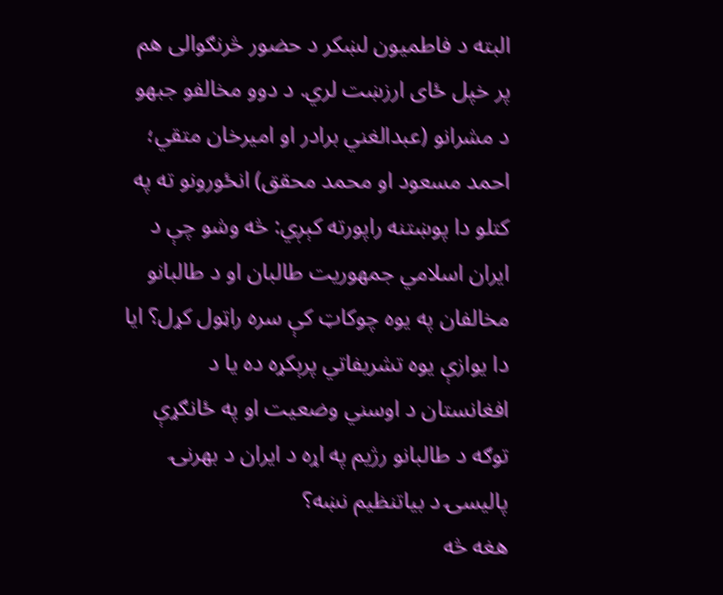البته د فاطمیون لښکر د حضور څرنګوالی هم پر خپل ځای ارزښت لري. د دوو مخالفو جبهو د مشرانو (عبدالغني برادر او امیرخان متقي؛ احمد مسعود او محمد محقق) انځورونو ته په کتلو دا پوښتنه راپورته کېږي: څه وشو چې د ایران اسلامي جمهوریت طالبان او د طالبانو مخالفان په یوه چوکاټ کې سره راټول کړل؟ ایا دا یوازې یوه تشریفاتي پرېکړه ده یا د افغانستان د اوسني وضعیت او په ځانګړې توګه د طالبانو رژیم په اړه د ایران د بهرنۍ پالیسۍ د بیاتنظیم نښه؟
هغه څه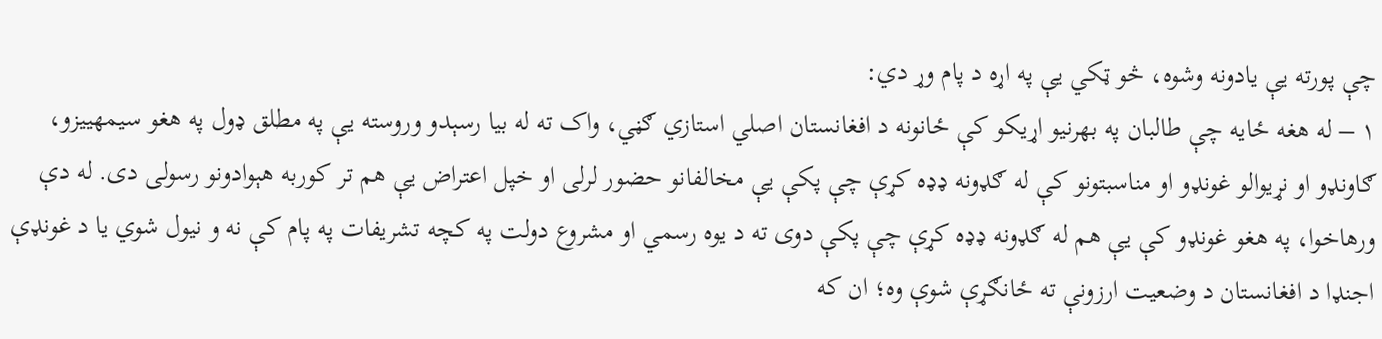چې پورته یې یادونه وشوه، څو ټکي یې په اړه د پام وړ دي:
۱ – له هغه ځایه چې طالبان په بهرنیو اړیکو کې ځانونه د افغانستان اصلي استازي ګڼي، واک ته له بیا رسېدو وروسته یې په مطلق ډول په هغو سیمهییزو، ګاونډو او نړیوالو غونډو او مناسبتونو کې له ګډونه ډډه کړې چې پکې یې مخالفانو حضور لرلی او خپل اعتراض یې هم تر کوربه هېوادونو رسولی دی. له دې ورهاخوا، په هغو غونډو کې یې هم له ګډونه ډډه کړې چې پکې دوی ته د یوه رسمي او مشروع دولت په کچه تشریفات په پام کې نه و نیول شوي یا د غونډې اجنډا د افغانستان د وضعیت ارزونې ته ځانګړې شوې وه؛ ان که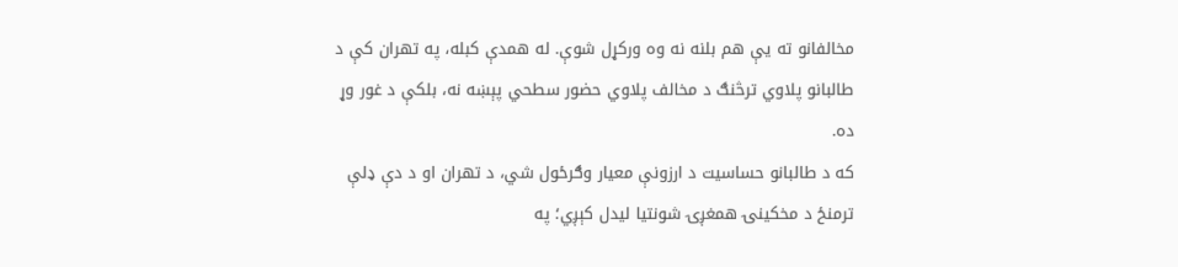مخالفانو ته یې هم بلنه نه وه ورکړل شوې. له همدې کبله، په تهران کې د طالبانو پلاوي ترڅنګ د مخالف پلاوي حضور سطحي پېښه نه، بلکې د غور وړ ده.
که د طالبانو حساسیت د ارزونې معیار وګرځول شي، د تهران او د دې ډلې ترمنځ د مخکینۍ همغږۍ شونتیا لیدل کېږي؛ په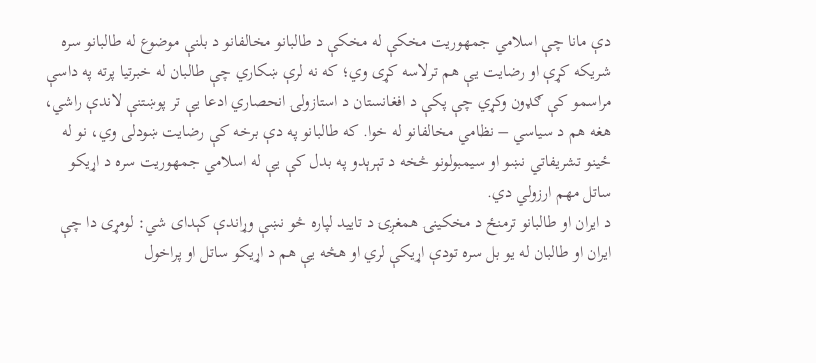دې مانا چې اسلامي جمهوریت مخکې له مخکې د طالبانو مخالفانو د بلنې موضوع له طالبانو سره شریکه کړې او رضایت یې هم ترلاسه کړی وي؛ که نه لرې ښکاري چې طالبان له خبرتیا پرته په داسې مراسمو کې ګډون وکړي چې پکې د افغانستان د استازولۍ انحصاري ادعا یې تر پوښتنې لاندې راشي، هغه هم د سیاسي – نظامي مخالفانو له خوا. که طالبانو په دې برخه کې رضایت ښودلی وي، نو له ځینو تشریفاتي نښو او سیمبولونو څخه د تېرېدو په بدل کې یې له اسلامي جمهوریت سره د اړیکو ساتل مهم ارزولي دي.
د ایران او طالبانو ترمنځ د مخکینۍ همغږۍ د تایید لپاره څو نښې وړاندې کېدای شي: لومړی دا چې ایران او طالبان له یو بل سره تودې اړیکې لري او هڅه یې هم د اړیکو ساتل او پراخول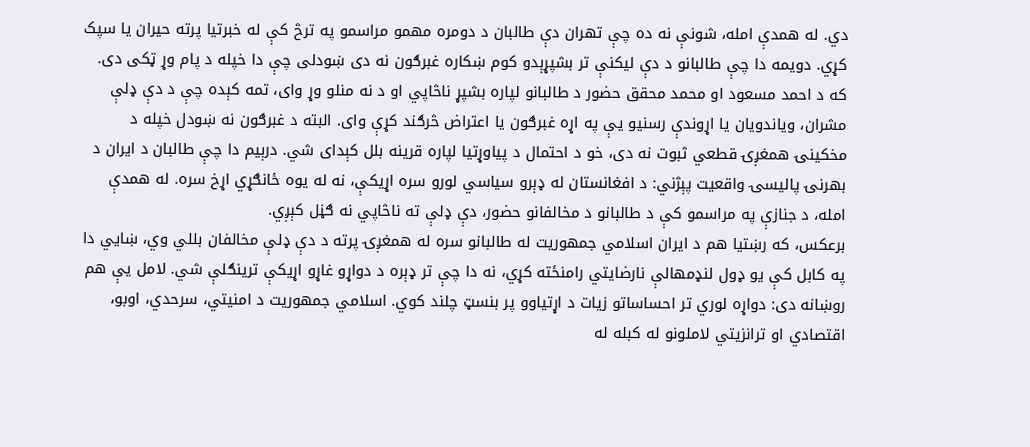دي. له همدې امله، شونې نه ده چې تهران دې طالبان د دومره مهمو مراسمو په ترڅ کې له خبرتیا پرته حیران یا سپک کړي. دویمه دا چې طالبانو د دې لیکنې تر بشپړېدو کوم ښکاره غبرګون نه دی ښودلی چې دا خپله د پام وړ ټکی دی. که د احمد مسعود او محمد محقق حضور د طالبانو لپاره بشپړ ناڅاپي او د نه منلو وړ وای، تمه کېده چې د دې ډلې مشران، ویاندویان یا اړوندې رسنیو یې په اړه غبرګون یا اعتراض څرګند کړې وای. البته د غبرګون نه ښودل خپله د مخکینۍ همغږۍ قطعي ثبوت نه دی، خو د احتمال د پیاوړتیا لپاره قرینه بلل کېدای شي. درېیم دا چې طالبان د ایران د بهرنۍ پالیسۍ واقعیت پېژني: د افغانستان له ډېرو سیاسي لورو سره اړیکې، نه له یوه ځانګړي اړخ سره. له همدې امله، د جنازې په مراسمو کې د طالبانو د مخالفانو حضور، دې ډلې ته ناڅاپي نه ګڼل کېږي.
برعکس، که رښتیا هم د ایران اسلامي جمهوریت له طالبانو سره له همغږۍ پرته د دې ډلې مخالفان بللي وي، ښايي دا په کابل کې یو ډول لنډمهالې نارضایتي رامنځته کړي، نه دا چې تر ډېره د دواړو غاړو اړیکې ترینګلې شي. لامل یې هم روښانه دی: دواړه لوري تر احساساتو زیات د اړتیاوو پر بنسټ چلند کوي. اسلامي جمهوریت د امنیتي، سرحدي، اوبو، اقتصادي او ترانزیتي لاملونو له کبله له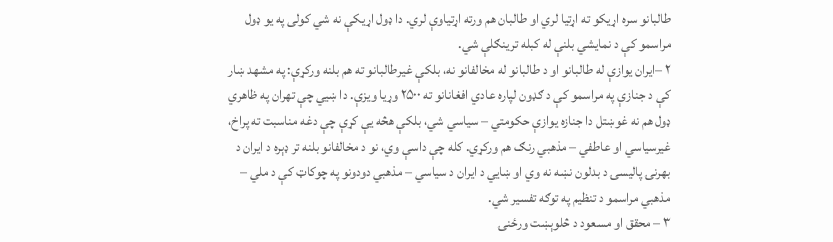طالبانو سره اړیکو ته اړتیا لري او طالبان هم ورته اړتیاوې لري. دا ډول اړیکې نه شي کولی په یو ډول مراسمو کې د نمایشي بلنې له کبله ترینګلې شي.
۲ –ایران یوازې له طالبانو او د طالبانو له مخالفانو نه، بلکې غیرطالبانو ته هم بلنه ورکړې: په مشهد ښار کې د جنازې په مراسمو کې د ګډون لپاره عادي افغانانو ته ۲۵۰۰ وړیا ویزې. دا ښيي چې تهران په ظاهري ډول هم نه غوښتل دا جنازه یوازې حکومتي – سیاسي شي، بلکې هڅه یې کړې چې دغه مناسبت ته پراخ، غیرسیاسي او عاطفي – مذهبي رنګ هم ورکړي. کله چې داسې وي، نو د مخالفانو بلنه تر ډېره د ایران د بهرنۍ پالیسۍ د بدلون نښه نه وي او ښايي د ایران د سیاسي – مذهبي دودونو په چوکاټ کې د ملي – مذهبي مراسمو د تنظیم په توګه تفسیر شي.
۳ – محقق او مسعود د څلوېښت ورځنۍ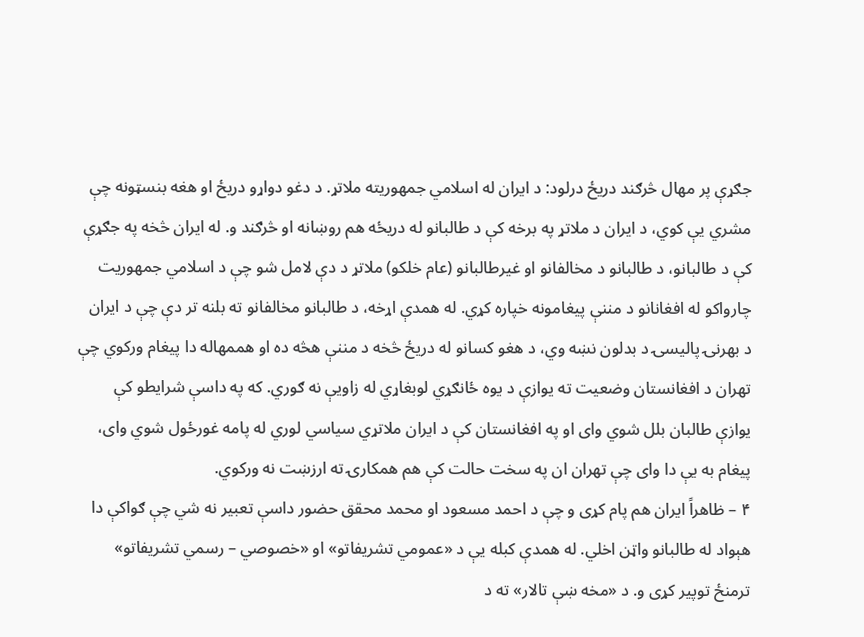جګړې پر مهال څرګند دریځ درلود: د ایران له اسلامي جمهوریته ملاتړ. د دغو دواړو دریځ او هغه بنسټونه چې مشري یې کوي، د ایران د ملاتړ په برخه کې د طالبانو له دریځه هم روښانه او څرګند و. له ایران څخه په جګړې کې د طالبانو، د طالبانو د مخالفانو او غیرطالبانو (عام خلکو) ملاتړ د دې لامل شو چې د اسلامي جمهوریت چارواکو له افغانانو د مننې پیغامونه خپاره کړي. له همدې اړخه، د طالبانو مخالفانو ته بلنه تر دې چې د ایران د بهرنۍ پالیسۍ د بدلون نښه وي، د هغو کسانو له دریځ څخه د مننې هڅه ده او هممهاله دا پیغام ورکوي چې تهران د افغانستان وضعیت ته یوازې د یوه ځانګړي لوبغاړي له زاویې نه ګوري. که په داسې شرایطو کې یوازې طالبان بلل شوي وای او په افغانستان کې د ایران ملاتړي سیاسي لوري له پامه غورځول شوي وای، پیغام به یې دا وای چې تهران ان په سخت حالت کې هم همکارۍ ته ارزښت نه ورکوي.
۴ – ظاهراً ایران هم پام کړی و چې د احمد مسعود او محمد محقق حضور داسې تعبیر نه شي چې ګواکې دا هېواد له طالبانو واټن اخلي. له همدې کبله یې د «عمومي تشریفاتو» او «خصوصي – رسمي تشریفاتو» ترمنځ توپیر کړی و. د «مخه ښې تالار» ته د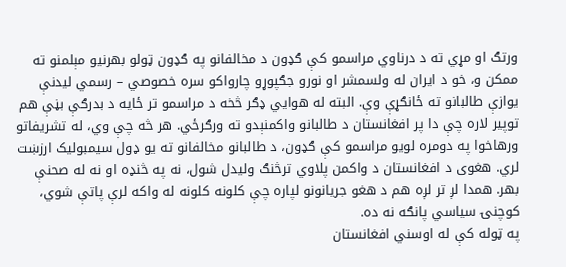ورتګ او مړي ته د درناوي مراسمو کې ګډون د مخالفانو په ګډون ټولو بهرنیو مېلمنو ته ممکن و، خو د ایران له ولسمشر او نورو جګپوړو چارواکو سره خصوصي – رسمي لیدنې یوازې طالبانو ته ځانګړې وې. البته له هوايي ډګر څخه د مراسمو تر ځایه د بدرګې بڼې هم توپیر لاره چې دا پر افغانستان د طالبانو واکمنېدو ته ورګرځي. هر څه چې وي، له تشریفاتو ورهاخوا په دومره لویو مراسمو کې ګډون، د طالبانو مخالفانو ته یو ډول سیمبولیک ارزښت لري. هغوی د افغانستان د واکمن پلاوي ترڅنګ ولیدل شول، نه په څنډه او نه له صحنې بهر. همدا لږ تر لږه هم د هغو جریانونو لپاره چې کلونه کلونه له واکه لرې پاتې شوي، کوچنۍ سیاسي پانګه نه ده.
په ټوله کې له اوسني افغانستان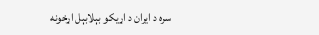سره د ایران د اړیکو بېلابېل اړخونه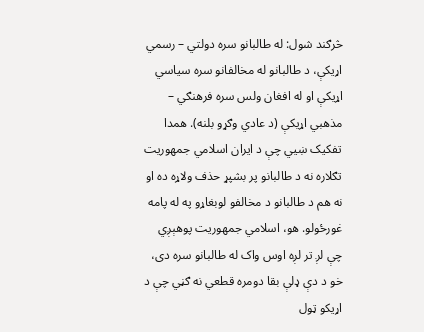څرګند شول: له طالبانو سره دولتي – رسمي اړیکې، د طالبانو له مخالفانو سره سیاسي اړیکې او له افغان ولس سره فرهنګي – مذهبي اړیکې (د عادي وګړو بلنه). همدا تفکیک ښيي چې د ایران اسلامي جمهوریت تګلاره نه د طالبانو پر بشپړ حذف ولاړه ده او نه هم د طالبانو د مخالفو لوبغاړو په له پامه غورځولو. هو، اسلامي جمهوریت پوهېږي چې لږ تر لږه اوس واک له طالبانو سره دی، خو د دې ډلې بقا دومره قطعي نه ګڼي چې د اړیکو ټول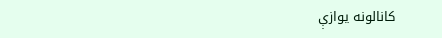کانالونه یوازې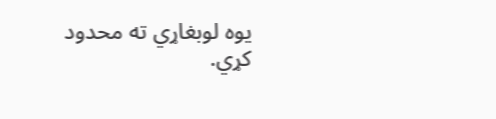یوه لوبغاړي ته محدود کړي.